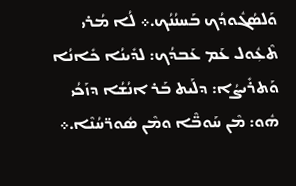ܘܰܠܣܳܓܽܘܕܳܟ ܒܰܚܢܳܢܳܟ.܀ ܠܳܐ ܡܳܪܝ ܬܶܥܼܽܘܠ ܥܰܡ ܥܰܒܕܳܟ: ܠܕܺܝܢܳܐ ܟܺܐܢܳܐ ܘܰܬܪܺܝܨܳܐ: ܕܠܰܝܬ ܒܰܪ ܐܢܳܫܳܐ ܕܙܰܟܳܝ ܗܽܘ: ܡܶܢ ܚܰܘܒ̈ܶܐ ܘܡܶܢ ܣܽܘܪ̈ܚܳܢܶܐ.܀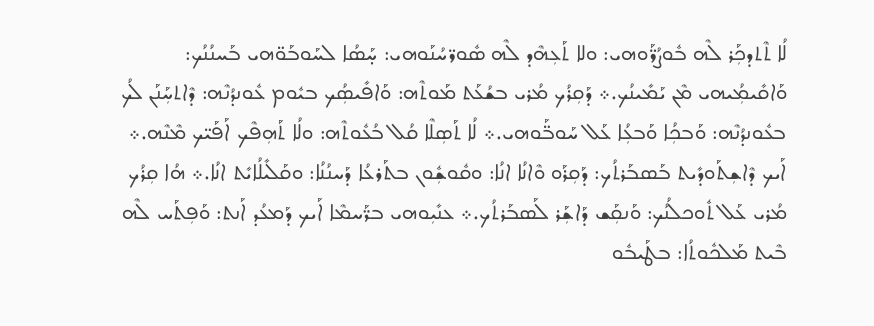ܠܳܐ ܬܶܬܕܟܼܰܪ ܠܶܗ ܒܽܘܨܳܪ̈ܰܘܗܝ: ܘܠܐ ܬܰܥܼܗܶܕ ܠܶܗ ܣܽܘܪ̈ܚܳܢܰܘܗܝ: ܚ̣ܰܣܳܐ ܠܚܰܘܒܰܘ̈ܗܝ ܒܰܚܢܳܢܳܟ: ܘܰܐܩܺܝܡܼܳܝܗܝ ܡܶܢ ܝܰܡܺܝܢܳܟ.܀ ܕܰܩܼܪܳܟ ܡܳܪܝ ܒܫܳܥܰܬ ܡܰܘܬܶܗ: ܘܰܐܦܺܝܣܼܳܟ ܒܝܽܘܡ ܥܽܘܢܕܳܢܶܗ: ܕܶܐܬܚܼܰܢܰܢ ܠܳܟ ܒܥܽܘܢܕܳܢܶܗ: ܘܰܒܟܼܳܐ ܘܰܒܥܼܳܐ ܥܰܠ ܚܰܘܒ̈ܰܘܗܝ.܀ ܠܳܐ ܬܰܣܼܠܶܐ ܩܳܠ ܒܳܥܽܘܬܶܗ: ܘܠܳܐ ܬܰܗܼܦܶܟ ܐܰܦܰܝ̈ܟ ܡܶܢܶܗ.܀ ܐܰܝܟ ܕܶܐܫܼܬܰܘܕܺܝܬ ܒܰܣܒܰܪܬܳܟ: ܕܰܩܼܪܰܘ ܘܶܐܢܳܐ ܐܢܳܐ: ܘܩܽܘܫܼܽܘܢ ܒܬܰܪܥܳܐ ܕܰܚܢܳܢܳܐ: ܘܩܰܠܺܝܠܳܐܝܺܬ ܐܢܳܐ.܀ ܗܳܐ ܩܼܪܳܟ ܡܳܪܝ ܥܰܠ ܬܽܘܟܠܳܢܳܟ: ܘܰܢܩܼܰܫ ܕܰܐܫܼܰܪ ܠܰܣܒܰܪܬܳܟ.܀ ܥܢܺܝܼܘܗܝ ܒܪ̈ܰܚܡܶܐ ܐܰܝܟ ܕܰܡܥܳܕ ܐܰܢܬ: ܘܰܦܼܬܰܚ ܠܶܗ ܒܶܝܬ ܡܰܠܟܽܘܬܳܐ: ܒܛܰܝܒܽܘ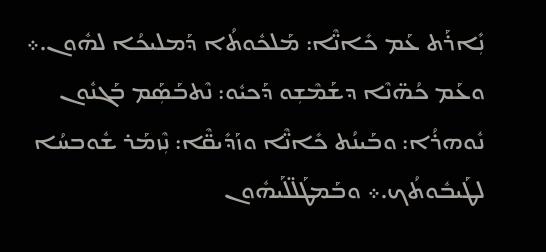ܢܼܺܐܪܰܬ ܥܰܡ ܟܺܐܢ̈ܶܐ: ܡܰܠܟܽܘܬܳܐ ܕܰܡܠܝܟܳܐ ܠܗܽܘܢ.܀ ܘܥܰܡ ܟܳܗ̈ܢܶܐ ܕܫܰܡܶܫܼܘ ܕܰܟܝܽܘ: ܢܶܬܒܰܣܼܰܡ ܒܰܓܢܽܘܢ ܢܽܘܗܪܳܐ: ܘܒܰܝܢܳܬ ܟܺܐܢ̈ܶܐ ܘܙܰܕܺܝܩ̈ܶܐ: ܢܼܶܙܡܰܪ ܫܽܘܒܚܳܐ ܠܛܰܝܒܽܘܬܳܟ.܀ ܘܒܰܡܛܰܠ̈ܠܰܝܗܽܘܢ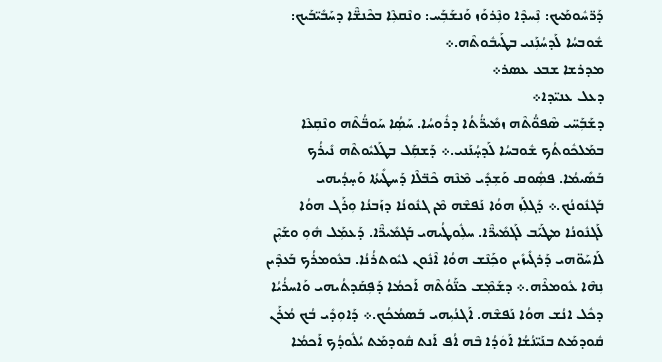ܕܰܪ̈ܚܽܘܡܰܝܟ: ܢܼܶܚܕܶܐ ܘܢܼܶܪܘܰܙ ܘܰܢܫܰܒܼܰܚ: ܘܢܶܩܥܼܶܐ ܒܟܶܢܫ̈ܶܐ ܕܚܰܒܺܝ̈ܒܰܝܟ: ܫܽܘܒܚܳܐ ܠܰܕܚܳܢܼܰܢܝ ܒܛܰܝܒܽܘܬܶܗ.܀
ܡܕܪܫܐ ܫܒܥ ܥܣܪ܀
ܕܥܠ ܥܢܝ̈ܕܐ܀
ܕܫܰܒܼܰܚ̈ܝ ܣܶܦܘ̈ܳܬܶܗ ܙܡܺܝܪ̈ܳܬܳܐ ܕܪܽܘܚܳܐ. ܚܰܣܼܳܐ ܚܰܘܒ̈ܳܬܶܗ ܘܢܶܩܼܥܶܐ ܒܡܰܠܟܽܘܬܳܟ ܫܽܘܒܚܳܐ ܠܰܕܚ̣ܳܢܰܢܝ.܀ ܕܰܫܩܼܰܠ ܒܛܰܠܝܽܘܬܶܗ ܢܺܝܪܳܟ ܒܰܣܺܝܡܳܐ. ܦܣܼܽܘܩ ܘܰܫܼܕܺܝ ܡܶܢܶܗ ܟܶܒ̈ܠܶܐ ܕܰܚܛܺܝܬܳܐ ܘܰܚ̣ܕܳܝܗܝ ܒܰܓܢܽܘܢܳܟ.܀ ܕܰܓܠܼܰܙ ܗܘܳܐ ܢܰܦܫܶܗ ܡܶܢ ܓܢܽܘܢܳܐ ܕܙܰܒܢܳܐ ܘܼܪܰܓ ܗܘܳܐ ܠܰܓܢܽܘܢܳܐ ܡܛܰܝܰܒ ܠܰܓܡܺܝܪ̈ܶܐ. ܚܠܼܽܘܛܳܝܗܝ ܒܰܓܡܺܝܪ̈ܶܐ. ܕܰܥܡܼܰܠ ܗܽܘܼ ܘܫܰܝܼܶܢ ܠܰܐܚܰܘ̈ܗܝ ܕܰܪܓܺܝܙܺܝܢ ܘܟܼܰܢܶܫ ܗܘܳܐ ܐܶܢܽܘܢ ܠܝܽܘܬܪܳܢܳܐ. ܒܥܽܘܡܪܳܟ ܒܰܥܕܶܝܢ ܢܼܗܶܐ ܥܽܘܡܪܶܗ.܀ ܕܫܰܡ݂ܶܫ ܟܢ̈ܰܘܳܬܶܗ ܐܰܟܡܳܐ ܕܰܦܼܩܰܕܬܳܝܗܝ ܘܰܐܚܪܳܝܳܐ ܕܟܽܠ ܐܢܳܫ ܗܘܳܐ ܢܰܦܫܶܗ. ܐܰܓܢܳܝܼܗܝ ܒܰܣܡܳܟܳܟ.܀ ܕܰܐܘܼܕܺܝ ܒܳܟ ܡܳܪܰܢ ܩܽܘܕܡܰܬ ܒܢܰܝ̈ܢܳܫܳܐ ܐܰܘܿܕܳܐ ܒܶܗ ܐܳܦ ܐܰܢܬ ܩܽܘܕܡܰܬ ܝܳܠܽܘܕܳܟ ܐܰܟܡܳܐ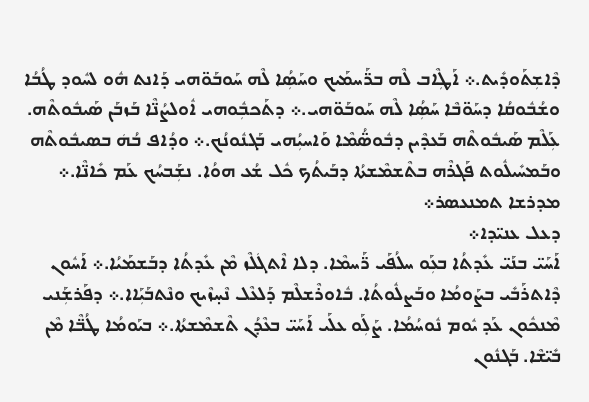ܕܶܐܫܼܬܰܘܕܺܝܬ.܀ ܐܰܛܼܶܐܒ ܠܶܗ ܒܪ̈ܰܚܡܰܝܟ ܘܚܰܣܼܳܐ ܠܶܗ ܚܰܘܒܰܘ̈ܗܝ ܕܰܐܢܬ ܗܽܘ ܠܚܽܘܕ ܛܳܒܳܐ ܘܫܳܒܽܘܩܳܐ ܕܚܰܘ̈ܒܶܐ ܚܰܣܼܳܐ ܠܶܗ ܚܰܘܒܰܘ̈ܗܝ.܀ ܕܬܰܟܒܼܽܘܗܝ ܐܽܘܠܨܳܢ̈ܶܐ ܒܰܙܒܰܢ ܣܰܝܒܽܘܬܶܗ. ܥܼܰܠܶܡ ܣܰܝܒܽܘܬܶܗ ܒܰܥܕܶܝܢ ܕܒܽܘܣ̈ܳܡܶܐ ܘܰܐܚܝܼܳܗܝ ܒܰܓܢܽܘܢܳܟ.܀ ܘܕܳܐܦ ܒܳܗܿ ܒܣܝܒܽܘܬܶܗ ܘܒܰܡܚܺܝܠܽܘܬ ܦܰܓܪܶܗ ܒܬܶܫܡܶܫܬܳܐ ܕܒܰܝܬܳܟ ܟܽܠ ܫܳܥ ܗܘܳܐ. ܢܫܼܰܒܚܳܟ ܥܰܡ ܟܺܐܢ̈ܶܐ.܀
ܡܕܪܫܐ ܬܡܢܥܣܪ܀
ܕܥܠ ܥܢܝ̈ܕܐ܀
ܐܰܚܰܝ̈ ܒܢܰܝ̈ ܥܺܕܬܳܐ ܒܥܼܰܘ ܚܠܳܦܰܝ ܪ̈ܰܚܡܶܐ. ܕܠܐ ܐܶܬܓܿܠܶܙ ܡܶܢ ܥܺܕܬܳܐ ܕܒܰܫܡܰܝܳܐ.܀ ܐܰܚܽܘܢ ܕܶܐܬܪܰܒܺܝ ܒܨܰܘܡܳܐ ܘܒܰܨܠܽܘܬܳܐ. ܒܽܐܘܪܶܫܠܶܡ ܕܰܠܥܶܠ ܢܶܚ̣ܙܶܝܟ ܘܢܶܬܒܰܝܼܰܐܐ.܀ ܕܦܰܪܫܼܰܢܝ ܡܶܢܟܽܘܢ ܥܰܕ ܝܽܘܡ ܢܽܘܚܳܡܳܐ. ܨܰܠܼܰܘ ܥܠܰܝ ܐܰܚܰܝ̈ ܒܥܶܕܳܢ ܬܶܫܡܶܫܬܳܐ.܀ ܒܝܰܘܡܳܐ ܛܳܒ̈ܶܐ ܡܶܢ ܒܺܝ̈ܫܶܐ. ܒܰܓܢܽܘܢ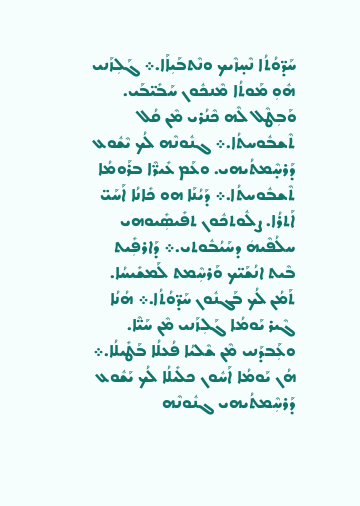ܚܰܕ̈ܘܳܬܳܐ ܢܶܚ̣ܙܶܝܟ ܘܢܶܬܒܰܝܼܐܰܐ.܀ ܓܰܠܼܙܰܢܝ ܗܽܘܼ ܡܰܘܬܳܐ ܡܶܢܟܽܘܢ ܚܰܒܺܝ̈ܒܰܝ. ܘܰܒܼܛܶܠ ܠܶܗ ܟܶܢܳܪܝ ܡܶܢ ܩܳܠ ܬܶܫܒܽܘܚܬܳܐ.܀ ܓܢܽܘܢܶܗ ܠܳܟ ܝܶܫܽܘܥ ܕܰܪܚ̣ܶܡܬܳܝܗܝ. ܘܥܰܡ ܥܺܝܪ̈ܶܐ ܒܪܰܘܡܳܐ ܬܶܫܒܽܘܚܬܳܐ.܀ ܕܰܝܳܢܰܐ ܗܘ ܟܺܐܢܳܐ ܐܰܚܰܝ̈ ܐܰܬܪܳܐ. ܨܠܽܘܬܟܽܘܢ ܬܦܺܝܣܼܺܝܘܗܝ ܚܠܳܦܶܝܗܿ ܕܚܰܝܳܒܽܘܬܝ.܀ ܕܰܐܪܦܼܺܝܬ ܒܶܝܬ ܐܢܳܫܰܝ̈ܟ ܘܰܪܚܼܶܡܬ ܠܰܡܫܺܝܚܳܐ. ܬܰܡܳܢ ܠܳܟ ܒܰܓܢܽܘܢ ܚܰܕ̈ܘܳܬܳܐ.܀ ܗܳܢܳܐ ܓܶܝܪ ܝܰܘܡܳܐ ܓܰܠܼܙܰܢܝ ܡܶܢ ܚܰܝ̈ܶܐ. ܘܥܼܰܒܕܰܢܝ ܡܶܢ ܫܶܠܝܳܐ ܦܳܥܠܳܐ ܒܰܛܺܝܠܳܐ.܀ ܗܳܢ ܝܰܘܡܳܐ ܐܰܚܽܘܢ ܟܠܺܝܠܳܐ ܠܳܟ ܝܰܫܽܘܥ ܕܰܪܚܼܶܡܬܳܝܗܝ ܓܢܽܘܢܶܗ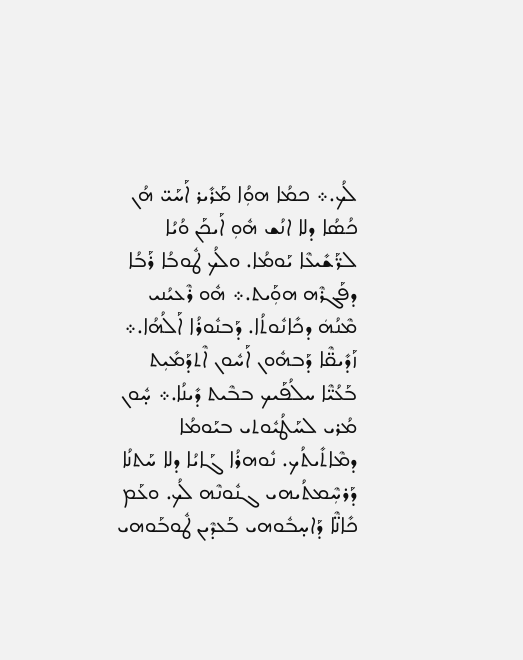ܠܳܟ.܀ ܟܡܳܐ ܗܘܼܳܐ ܡܰܪܺܝܪ ܐܰܚܰܝ̈ ܗܳܢ ܟܳܣܳܐ ܕܠܐ ܐܢܳܫ ܗܽܘܼ ܐܰܝܟܰܢ ܘܳܝܳܐ ܠܪ̈ܰܫܺܝܥܶܐ ܝܰܘܡܳܐ. ܘܠܳܟ ܛܽܘܒܳܐ ܪܰܒܳܐ ܕܦܰܓܪܶܗ ܗܘܼܰܝܬ.܀ ܗܽܘ ܪܶܥܝܳܢܝ ܡܶܢܳܗܿ ܕܟܺܐܢܽܘܬܳܐ. ܕܰܒܢܽܘܪܳܐ ܐܰܠܳܗܳܐ.܀ ܙܰܕܺܝܩ̈ܶܐ ܕܰܒܗܽܘܢ ܐܰܚܽܘܢ ܐܶܬܕܰܡܺܝܼܬ ܒܰܥܳܝ̈ܶܐ ܚܠܳܦܰܝܟ ܒܒܶܝܬ ܕܺܝܢܳܐ.܀ ܚ̣ܽܘܢ ܡܳܪܝ ܠܚܰܛܳܝܽܘܬܝ ܒܝܰܘܡܳܐ ܕܡܶܐܬܺܝܬܳܟ. ܢܽܘܗܪܳܐ ܓܰܐܝܳܐ ܕܠܐ ܚܰܬܢܳܐ ܕܰܪܚܼܶܡܬܳܝܗܝ ܓܢܽܘܢܶܗ ܠܳܟ. ܘܥܰܡ ܟܺܐܢ̈ܶܐ ܕܰܐܚ̣ܒܽܘܗܝ ܒܰܥܕܶܝܢ ܛܽܘܒܰܘܗܝ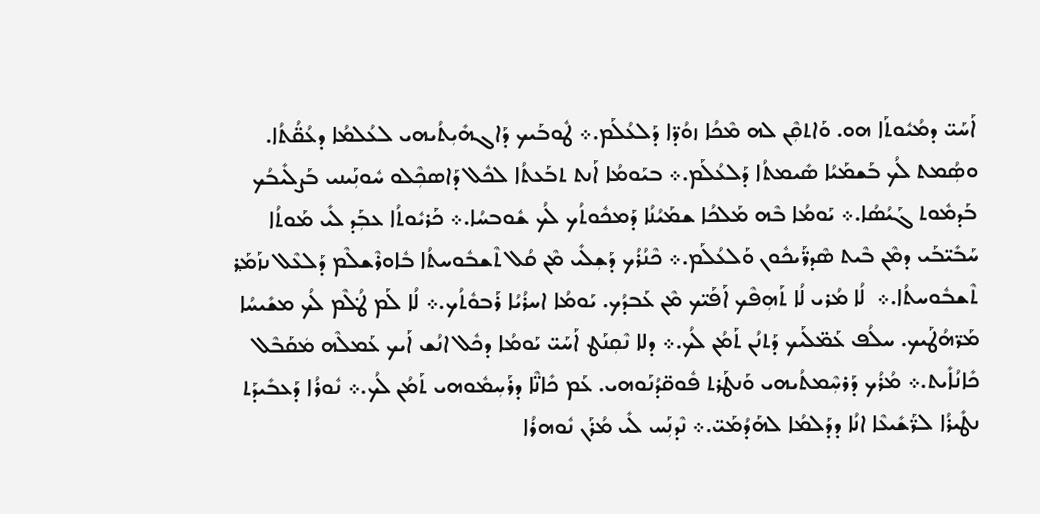ܐܰܚܰܝ̈ ܕܡܳܝܽܘܬܰܐ ܗܘ. ܘܰܐܬܩܼܶܢ ܠܗ ܡܶܟܳܐ ܙܘܳܕ̈ܐ ܕܰܠܥܳܠܰܡ.܀ ܛܽܘܒܰܝܟ ܕܰܐܓܗܺܝܼܬܳܝܗܝ ܠܥܳܠܡܳܐ ܕܥܳܩ̈ܳܬܳܐ. ܘܣܼܳܡܬ ܠܳܟ ܒܰܫܡܰܝܳܐ ܣܺܝܡܬܳܐ ܕܰܠܥܳܠܰܡ.܀ ܒܝܰܘܡܳܐ ܐܰܢܬ ܬܒܰܥܬܳܐ ܠܟܽܠ ܕܰܐܣܟܼܶܠܘ ܚܽܘܢܼܰܝܢܝ ܒܰܨܠܺܝܒܳܟ ܒܰܕܡܽܘܬ ܓܰܝܳܣܳܐ.܀ ܝܰܘܡܳܐ ܒܶܗ ܡܰܠܟܳܐ ܫܡܰܝܳܢܳܐ ܕܰܡܟܽܘܬܳܟ ܠܳܟ ܫܽܘܒܚܳܐ.܀ ܟܰܪܝܽܘܬܳܐ ܥܒܼܰܕ ܠܺܝ ܡܰܘܬܳܐ ܚܰܒܺܝ̈ܒܰܝ ܕܡܶܢ ܒܶܝܬ ܣܶܕܪ̈ܰܝܟܽܘܢ ܘܰܠܥܳܠܰܡ.܀ ܟܶܢܳܪܳܟ ܕܰܫܼܠܺܝ ܡܶܢ ܩܳܠ ܬܶܫܒܽܘܚܬܳܐ ܒܽܐܘܪܶܫܠܶܡ ܕܰܠܥܶܠ ܢܙܰܡ݂ܰܪ ܬܶܫܒܽܘܚܬܳܐ.܀  ܠܳܐ ܡܳܪܝ ܠܳܐ ܬܰܗܼܦܶܟ ܐܰܦܰܝ̈ܟ ܡܶܢ ܥܰܒܕܳܟ. ܝܰܘܡܳܐ ܐܚܪܳܝܳܐ ܪܰܒܘܽܬܳܟ.܀ ܠܳܐ ܠܰܡ ܛ݀ܳܠܶܡ ܠܳܟ ܡܫܺܝܚܳܐ ܡܰܪ̈ܗܳܛܰܝܟ. ܚܠܳܦ ܥܰܡ̈ܠܰܝܟ ܕܰܬܢܳܢ ܬܰܡܳܢ ܠܳܟ.܀ ܕܠܐ ܢܶܩܼܢܰܛ ܐܰܚܰܝ̈ ܝܰܘܡܳܐ ܕܟܽܠ ܐܢܳܫ ܐܰܝܟ ܥܰܡܠܶܗ ܡܿܩܰܒܶܠ ܟܺܐܢܳܐܺܝܬ.܀ ܡܳܪܳܟ ܕܰܪܚܼܶܡܬܳܝܗܝ ܘܰܢܛܰܪܬ ܦܽܘܩ̈ܕܳܢܰܘܗܝ. ܥܰܡ ܟܺܐܢ̈ܶܐ ܕܪܰܚܼܡܽܘܗܝ ܬܰܡܳܢ ܠܳܟ.܀ ܢܽܘܪܳܐ ܕܰܥܒܺܝܕܰܬ ܢܛܺܝܪܳܐ ܠܪ̈ܰܫܺܝܥܶܐ ܐܢܳܐ ܕܕܰܠܡܳܐ ܠܗܰܕܳܡܰܝ̈.܀ ܢܶܕܢܼܰܚ ܠܺܝ ܡܳܪܰܢ ܢܽܘܗܪܳܐ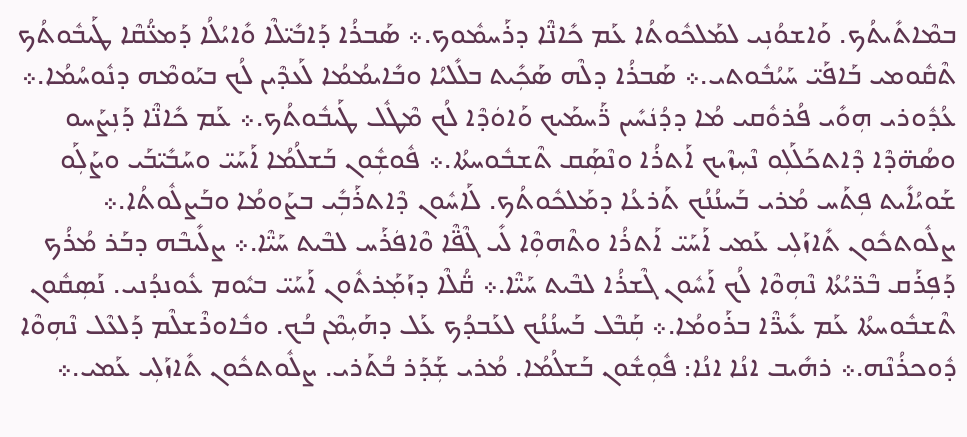ܒܡܶܐܬܺܝܬܳܟ. ܘܰܐܫܘܳܢܼܝ ܠܡܰܠܟܽܘܬܳܐ ܥܰܡ ܟܺܐܢ̈ܶܐ ܕܪܰܚܡܽܘܟ.܀ ܣܰܒܪܳܐ ܕܰܐܒܺܝ̈ܠܶܐ ܘܺܐܝܳܠܳܐ ܕܰܡܥ̈ܳܩܶܐ ܛܰܝܒܽܘܬܳܟ ܬܶܩܽܘܡܝ ܒܰܐܦܰܝ̈ ܚܰܝܳܒܽܘܬܝ.܀ ܣܰܒܪܳܐ ܕܠܶܗ ܣܰܟܼܺܝܬ ܒܠܺܠܝܳܐ ܘܒܺܐܝܡܳܡܳܐ ܠܰܥܕܶܝܢ ܠܳܟ ܒܝܰܘܡܶܗ ܕܢܽܘܚܳܡܳܐ.܀ ܥܳܕܽܘܪܝ ܗܼܘܺܝ ܦܳܪܘܽܩܝ ܡܳܐ ܕܕܳܢܿܚܺܝܢ ܪ̈ܰܚܡܰܝܟ ܘܰܐܘܿܕܶܐ ܠܳܟ ܡܶܛܽܠ ܛܰܝܒܽܘܬܳܟ.܀ ܥܰܡ ܟܺܐܢ̈ܶܐ ܕܰܢܼܨܰܚܘ ܘܣܳܗ̈ܕܶܐ ܕܶܐܬܟܰܠܰܠܼܘ ܢܶܚܼܙܶܝܟ ܐܰܬܪܳܐ ܘܢܶܣܼܰܩ ܬܶܫܒܽܘܚܬܳܐ.܀ ܦܽܘܫܼܽܘܢ ܒܰܫܠܳܡܳܐ ܐܰܚܰܝ̈ ܘܚܰܒܺܝ̈ܒܰܝ ܘܨܰܠܼܰܘ ܫܰܘܝܳܐܺܝܬ ܦܼܬܰܚ ܡܳܪܝ ܒܰܚܢܳܢܳܟ ܬܰܪܥܳܐ ܕܡܰܠܟܽܘܬܳܟ. ܠܰܐܚܽܘܢ ܕܶܐܬܪܰܒܼܺܝ ܒܨܰܘܡܳܐ ܘܒܰܨܠܽܘܬܳܐ.܀ ܨܠܽܘܬܟܽܘܢ ܬܺܐܙܰܠܼܝ ܥܰܡܝ ܐܰܚܰܝ̈ ܐܰܬܪܳܐ ܘܬܶܗܘܼܶܐ ܠܺܝ ܓܶܦ̈ܶܐ ܘܶܐܦܿܪܰܚ ܠܒܶܝܬ ܚܰܝ̈ܶܐ.܀ ܨܠܺܝܒܶܗ ܕܒܰܪ ܡܳܪܳܟ ܕܰܦܼܪܰܩ ܒܶܪ̈ܝܳܬܳܐ ܢܶܗܼܘܶܐ ܠܳܟ ܐܰܚܽܘܢ ܓܶܫܪܳܐ ܠܒܶܝܬ ܚܰܝ̈ܶܐ.܀ ܩ̈ܳܠܶܐ ܕܙܰܡ݂ܰܪܬܽܘܢ ܐܰܚܰܝ̈ ܒܝܽܘܡ ܥܽܘܢܕܳܢܝ. ܢܰܣܼܩܽܘܢ ܬܶܫܒܽܘܚܬܳܐ ܥܰܡ ܥܺܝܪ̈ܶܐ ܒܪܰܘܡܳܐ.܀ ܩܼܰܒܶܠ ܒܰܚܢܳܢܳܟ ܠܥܰܒܕܳܟ ܥܰܠ ܕܗܰܝܼܡܶܢ ܒܳܟ. ܘܒܽܐܘܪܶܫܠܶܡ ܕܰܠܥܶܠ ܢܶܗܼܘܶܐ ܕܽܘܟܪܳܢܶܗ.܀ ܪܗܺܝܒ ܐܢܳܐ ܐܢܳܐ: ܦܽܘܼܫܽܘܢ ܒܰܫܠܳܡܳܐ. ܡܳܪܝ ܫܼܰܕܰܪ ܒܳܬܰܪܝ. ܨܠܽܘܬܟܽܘܢ ܬܺܐܙܰܠܼܝ ܥܰܡܝ.܀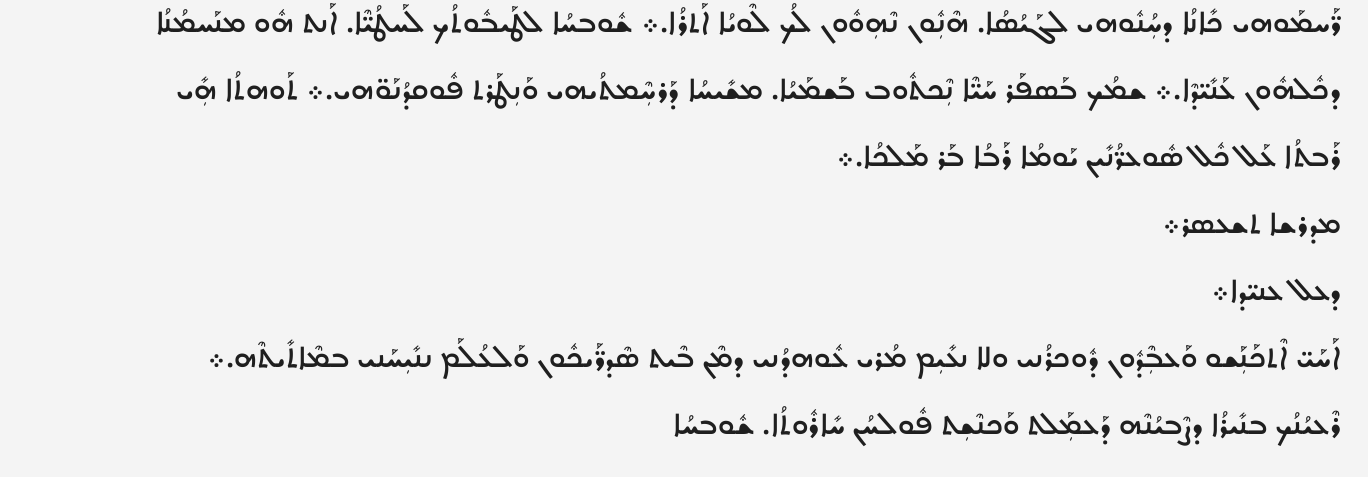ܪ̈ܰܚܡܰܘܗܝ ܟܺܐܢܳܐ ܕܚܼܳܢܽܘܗܝ ܠܓܰܝܳܣܳܐ. ܗܶܢܼܽܘܢ ܢܶܗܼܘܽܘܢ ܠܳܟ ܠܶܘܝܳܐ ܐܰܬܪܳܐ.܀ ܫܽܘܒܚܳܐ ܠܛܰܝܒܽܘܬܳܟ ܠܰܚܛܳܝ̈ܶܐ. ܐܰܢܬ ܗܽܘ ܡܢܰܚܡܳܢܳܐ ܕܟܽܠܗܽܘܢ ܥܰܢܺܝ̈ܕܶܐ.܀ ܫܡܳܟ ܒܰܣܦܰܪ ܚܰܝ̈ܶܐ ܢܼܶܟܬܽܘܒ ܒܰܫܡܰܝܳܐ. ܡܫܺܝܚܳܐ ܕܰܪܚܼܶܡܬܳܝܗܝ ܘܰܢܼܛܰܪܬ ܦܽܘܩܕܳܢܰܘ̈ܗܝ.܀ ܬܰܘܗܬܳܐ ܗܼܺܝ ܪܰܒܬܳܐ ܥܰܠ ܟܽܠ ܣܽܘܥܪ̈ܳܢܺܝܢ ܝܰܘܡܳܐ ܪܰܒܳܐ ܒܰܪ ܡܰܠܟܳܐ.܀
ܡܕܪܫܐ ܬܫܥܣܪ܀
ܕܥܠ ܥܢܝ̈ܕܐ܀
ܐܰܚܰܝ̈ ܐܶܬܟܰܢܼܰܫܘ ܘܰܥܒܼܶܕܽܘܢ ܕܽܘܟܪܳܢܝ ܘܠܐ ܢܥܺܝܼܡ ܡܳܪܝ ܥܽܘܗܕܳܢܝ ܕܡܶܢ ܒܶܝܬ ܣܶܕܪ̈ܰܝܟܽܘܢ ܘܰܠܥܳܠܰܡ ܢܢܺܝܼܚܰܢܝ ܒܡܶܐܬܺܝܬܶܗ.܀ ܪܶܥܝܳܢܳܟ ܒܢܺܝܪܳܐ ܕܨܶܒܝܳܢܶܗ ܕܰܥܡܼܰܠܬ ܘܰܟܢܶܫܼܬ ܦܽܘܠܚܳܢ ܚܺܐܪܽܘܬܳܐ. ܫܽܘܒܚܳܐ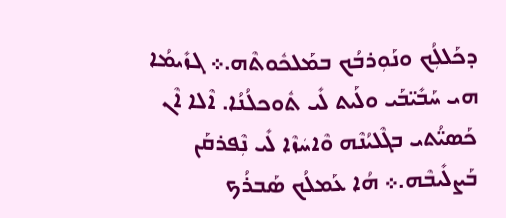ܕܟܰܠܠܼܳܟ ܘܢܰܘܼܪܒܳܟ ܒܡܰܠܟܽܘܬܶܗ.܀ ܓܙܺܝܡܳܐ ܗܝ ܚܰܒܺܝ̈ܒܰܝ ܘܠܰܝܬ ܠܺܝ ܬܽܘܟܠܳܢܳܐ. ܐܶܠܐ ܐܶܢ ܟܰܣܝ̈ܳܬܝ ܒܓܶܠܝܳܢܶܗ ܘܶܐܚܿܙܶܐ ܠܺܝ ܢܼܶܦܪܩܰܢ ܒܰܨܠܺܝܒܶܗ.܀ ܗܳܐ ܥܰܡܠܳܟ ܣܰܒܪܳܟ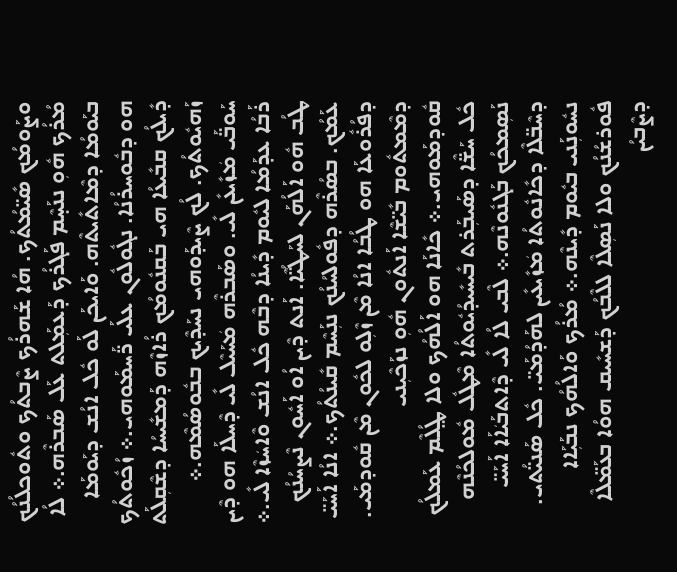ܘܨܰܘܡܳܟ ܣܺܝ̈ܡܳܬܳܟ. ܗܳܐ ܫܰܗܪܳܟ ܨܶܒܬܳܟ ܘܬܽܘܟܠܳܢܳܟ ܡܳܪܳܟ ܗܽܘܼ ܢܢܰܚ̣ܶܡ ܦܰܓܪܳܟ ܕܰܥܡܼܰܠܬ ܥܰܠ ܣܰܒܪܶܗ.܀ ܠܳܐ ܒܝܰܘܡܳܐ ܕܡܶܐܬܺܝܬܶܗ. ܘܰܐܝܟܰܢ ܠܰܘ ܟܽܠ ܐܢܳܫ ܕܝܰܘܡܰܐ ܗܘ ܕܒܽܘܚܪܳܢܳܐ. ܢܓܽܘܠܽܘܢ ܥܠܰܝ ܪ̈ܰܚܡܰܘܗܝ.܀ ܙܳܟܽܘܬܳܟ ܕܺܝܠܳܟ ܩܒܺܝܥܳܐ ܗܝ ܒܰܩܢܽܘܡܳܟ ܪܳܐܙܶܗ ܕܰܡܫܺܝܚܳܐ ܕܫܶܩܼܠܰܬ ܙܰܗܝܽܘܬܳܟ. ܠܳܟ ܨܶܝܕܰܘܗܝ ܢܚܰܕܶܝܟ ܒܒܽܘܣܳܡܶܗ.܀ ܚܰܘܒ̈ܰܝ ܡܿܙܺܝܥܺܢ ܠܺܝ. ܘܣܰܒܪܶܗ ܡܿܚܰܝܶܠ ܠܺܝ ܕܶܚܠܰܐ ܗܘ ܕܶܝܢ ܪܰܒܳܐ ܥܕܰܡܳܐ ܠܝܽܘܡ ܕܺܝܢܳܐ ܕܒܶܗ ܟܽܠ ܐܢܳܫ ܘܶܐܚܿܙܶܐ ܠܺܝ.܀ ܛܳܒ ܗܽܘ ܐܰܠܳܗܰܢ ܠܚܰܛܳܝ̈ܶܐ. ܐܰܢܬ ܕܶܝܢ ܐܳܘ ܐܰܚܽܘܢ ܢܶܨܚܳܢܳܟ ܥܰܡܳܟ. ܒܣܳܪܶܗ ܕܦܽܘܠܚܳܢܳܟ ܢܢܼܰܚܶܡ ܩܺܝܢܳܬܳܟ.܀ ܐܢܳܐ ܐܰܚܰܝ̈ ܕܦܳܪܽܘܥܰܐ ܗܘ ܛܳܒܳܐ ܐܢܳܐ ܡܶܢ ܙܶܠܼܘ ܠܟܽܘܢ ܡܶܢ ܩܽܘܕܡܰܝ. ܕܡܶܡܬܽܘܡ ܒܺܝ̈ܫܶܐ ܐܰܢܬܽܘܢ ܗܽܘܼ ܢܙܰܟܶܝܼܢܝ ܩܽܘܕܡܰܘܗܝ.܀ ܟܺܐܢܰܐ ܗܘ ܐܰܠܳܗܳܟ ܘܠܐ ܛ݀ܳܠܶܡ ܥܰܡܠܳܟ ܟܽܠ ܚܰܫ̈ܶܐ ܕܣܰܝܒܼܰܪܬ ܒܺܝܚܺܝܕܳܝܽܘܬܳܐ ܡܶܛܽܠ ܡܽܘܠܟܳܢܶܗ ܢܰܣܼܡܟܳܟ ܒܰܓܢܽܘܢܶܗ.܀ ܠܶܒܝ ܠܳܐ ܠܺܝ ܕܶܐܬܒܰܝܿܐܰܐ ܐܰܚܰܝ̈ ܕܚܶܒ̈ܠܶܐ ܕܟܺܐܢܽܘܬܳܐ ܡܿܙܺܝܥܺܝܢ ܠܗܰܕܳܡܰܝ̈. ܟܽܠ ܣܰܢܝ̈ܳܬܝ. ܢܚܽܘܢܼܰܢܝ ܒܝܽܘܡ ܕܺܝܢܶܗ.܀ ܡܳܪܳܟ ܘܰܐܠܳܗܳܟ ܢܒܰܝܼܰܐܐ ܦܽܘܪܫܳܢܳܟ ܘܠܐ ܢܰܣܼܠܶܐ ܠܠܶܒܳܟ ܕܰܫܚܺܝܩ ܗܘܳܐ ܒܥܰܡ̈ܠܶܐ ܕܨܶܒܝܳܢ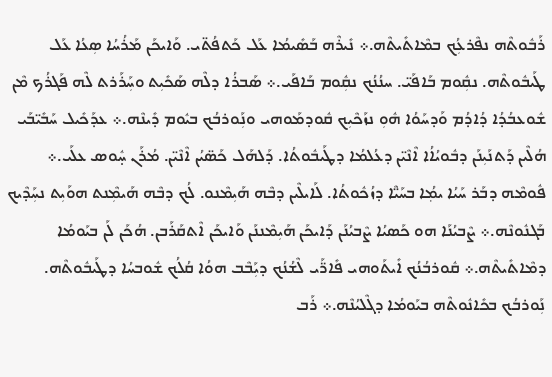ܪܰܒܽܘܬܶܗ ܢܦܶܪܥܼܳܟ ܒܡܶܐܬܺܝܬܶܗ.܀ ܢܺܝܪܶܗ ܒܰܣܺܝܡܳܐ ܥܰܠ ܟܰܬܦܳܬ̈ܝ. ܘܰܐܝܟܰܢ ܡܰܪܳܚܳܐ ܣܼܥܳܐ ܥܰܠ ܛܰܝܒܽܘܬܶܗ. ܢܩܼܽܘܡ ܒܰܐܦܰܝ̈. ܚܢܳܢܳܟ ܢܩܼܽܘܡ ܒܰܐܦܰܝ.܀ ܣܰܒܪܳܐ ܕܠܶܗ ܣܰܟܺܝܼܬ ܘܚܼܰܪܰܪܬ ܠܶܗ ܦܰܓܪܳܟ ܡܶܢ ܫܽܘܥܒܳܕܳܐ ܕܳܐܕܳܡ ܘܰܕܚܰܘܳܐ ܗܽܘܼ ܢܙܰܟܶܝܼܟ ܩܽܘܕܡܰܘܗܝ ܘܢܼܰܘܪܒܳܟ ܒܝܽܘܡ ܕܺܝܢܶܗ.܀ ܥܕܰܟܺܝܠ ܚܰܒܺܝ̈ܒܰܝ ܗܳܠܶܝܢ ܕܰܬܢܰܝܼܢܰܢ ܕܒܽܘܝܳܐܳܐ ܐܶܢܶܝ̈ܢ ܕܥܳܠܡܳܐ ܕܛܰܝܒܽܘܬܳܐ. ܕܰܠܗܰܠ ܟܰܣ̈ܝܳܢ ܐܶܢܶܝ̈ܢ. ܡܳܪܰܢ ܚ̣ܽܘܣ ܥܠܰܝ.܀ ܦܽܘܡܶܗ ܕܒܰܪ ܚܰܝܳܐ ܝܡ݂ܳܐ ܒܚܰܝ̈ܶܐ ܕܙܳܟܽܘܬܳܐ. ܠܰܐܝܠܶܝܢ ܕܒܶܗ ܗܰܝܼܡܶܢܘ. ܠܳܟ ܕܒܶܗ ܗܰܝܡܼܶܢܬ ܗܘܰܝܼܬ ܢܚܼܰܕܶܝܟ ܒܰܓܢܽܘܢܶܗ.܀ ܨܶܒܝܳܢܰܐ ܗܘ ܟܰܣܝܳܐ ܨܶܒܝܳܢܰܢ ܕܰܐܝܟܰܢ ܗܰܝܼܡܶܢܢܰܢ ܘܰܐܝܟܰܢ ܐܶܬܩܰܪܰܒܢ. ܗܳܟܰܢ ܠܰܢ ܒܝܰܘܡܳܐ ܕܡܶܐܬܺܝܬܶܗ.܀ ܩܽܘܪܒܳܢܳܟ ܐܺܝܬܰܘܗܝ ܦܺܐܪ̈ܰܝ ܠܶܫܳܢܳܟ ܕܝܼܰܒܶܒ ܗܘܳܐ ܩܳܠܳܟ ܫܽܘܒܚܳܐ ܕܛܰܝܒܽܘܬܶܗ. ܢܼܰܘܪܒܳܟ ܒܟܺܐܢܽܘܬܶܗ ܒܝܰܘܡܳܐ ܕܓܶܠܝܳܢܶܗ.܀ ܪܰܒ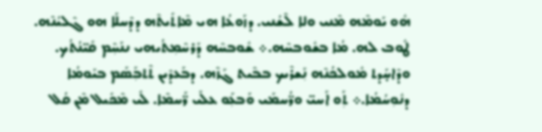ܗܽܘ ܝܰܘܡܶܗ ܡܶܢܝ ܘܠܐ ܠܶܫܳܢܝ. ܕܙܰܘܥܳܐ ܗܝ ܡܶܐܬܺܝܬܶܗ ܕܕܶܚܠܰܐ ܗܘ ܓܶܠܝܳܢܶܗ. ܛܽܘܒ ܠܗ. ܡܳܐ ܒܫܽܘܒܚܶܗ.܀ ܫܽܘܒܚܶܗ ܕܰܪܚܶܡܼܬܳܝܗܝ ܢܢܰܚܼܶܡ ܩܺܝ̈ܢܳܬܳܟ. ܘܕܶܐܚ̣ܰܕܬ ܡܽܘܠܟܳܢܶܗ ܢܼܰܫܪܶܝܟ ܒܒܶܝܬ ܓܰܙܶܗ. ܕܒܰܥܕܶܝܢ ܬܶܬܒܼܰܣܰܡ ܒܝܰܘܡܳܐ ܕܢܽܘܼܚܳܡܳܐ.܀ ܬܼܰܘ ܐܰܚܝ̈ ܘܪ̈ܳܚܡܰܝ ܘܰܒܥܼܰܘ ܥܠܰܝ ܪ̈ܰܚܡܶܐ. ܠܺܝ ܡܶܟܺܝܠ ܡܶܢ ܩܳܠ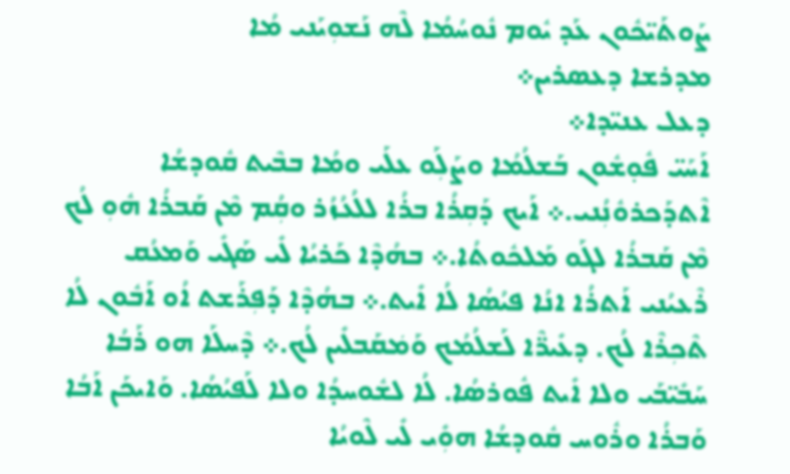ܨܰܘܬܰܝ̈ܟܽܘܢ ܥܰܕ ܝܽܘܡ ܢܽܘܚܳܡܳܐ ܠܶܗ ܢܰܫܘܼܝܰܢܝ ܡܳܐ
ܡܕܪܫܐ ܕܥܣܪܝܢ܀
ܕܥܠ ܥܢܝ̈ܕܐ܀
ܐܰܚܰܝ̈ ܦܽܘ݂ܫܽܘܢ ܒܰܫܠܳܡܳܐ ܘܨܰܠܼܰܘ ܥܠܰܝ ܘܡܳܐ ܒܒܶܝܬ ܩܽܘܕܫܳܐ ܐܶܬܕܰܟܪܘܽܢܼܳܢܝ.܀ ܐܰܝܟ ܕܰܩܼܪܳܐ ܒܪܳܐ ܠܠܳܥܳܙܳܪ ܘܩܼܳܡ ܡܶܢ ܩܰܒܪܳܐ ܗܽܘܼ ܠܳܟ ܡܶܢ ܩܰܒܪܳܐ ܠܓܰܘ ܡܰܠܟܽܘܬܳܐ.܀ ܒܗܳܕܶܐ ܟܰܪܝܳܐ ܠܺܝ ܣܰܓܺܝ ܘܰܡܥܳܩ ܪܶܥܝܳܢܝ ܐܰܬܪܳܐ ܐܢܳܐ ܦܝܳܣܳܐ ܠܳܐ ܐܺܝܬ.܀ ܒܗܳܕܶܐ ܕܰܦܼܪܰܫܬ ܐܳܘ ܐܰܒܽܘܢ ܠܳܐ ܬܶܟܼܪܶܐ ܠܳܟ. ܕܥܺܝܪ̈ܶܐ ܠܰܫܠܳܡܳܟ ܘܰܡܿܩܰܒܠܺܝܢ ܠܳܟ.܀ ܕܶܚܠܰܐ ܗܘ ܪܰܒܳܐ ܚܰܒܺܝ̈ܒܰܝ ܘܠܐ ܐܺܝܬ ܦܽܘܪܣܳܐ. ܠܳܐ ܠܫܽܘܚܕܳܐ ܘܠܐ ܠܰܦܝܳܣܳܐ. ܘܰܐܝܟܰܢ ܐܰܒܳܐ ܘܰܒܪܳܐ ܘܪܽܘܚ ܩܽܘܕܫܳܐ ܗܘܼܺܝ ܠܺܝ ܠܶܘܝܳܐ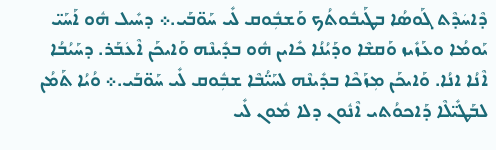ܕܶܐܚܿܕܶܬ ܓܰܘܣܳܐ ܒܛܰܝܒܽܘܬܳܟ ܘܰܫܒܼܽܘܩ ܠܺܝ ܚܰܘ̈ܒܰܝ.܀ ܕܚܺܝܠ ܗܽܘ ܐܰܚܰܝ̈ ܝܰܘܡܳܐ ܘܥܰܙܺܝܙ ܘܰܩܫܶܐ ܘܕܰܝܳܢܳܐ ܟܺܐܝܢ ܗܽܘ ܒܕܺܝܢܶܗ ܘܰܐܝܟܰܢ ܐܶܥܿܒܰܪ. ܕܚܰܝܳܒܳܐ ܐܶܢܳܐ ܐܢܳܐ. ܘܰܐܝܟܰܢ ܡܼܙܰܟܶܐ ܒܕܺܝܢܶܗ ܠܚܰܝ̈ܳܒܶܐ ܫܒܼܽܘܩ ܠܺܝ ܚܰܘ̈ܒܰܝ.܀ ܘܳܝܳܐ ܬܰܡܳܢ ܠܒܰܛܺܝ̈ܠܶܐ ܕܰܐܟܘܳܬܝ ܐܶܢܽܘܢ ܕܠܐ ܡܽܘܢ ܠܺܝ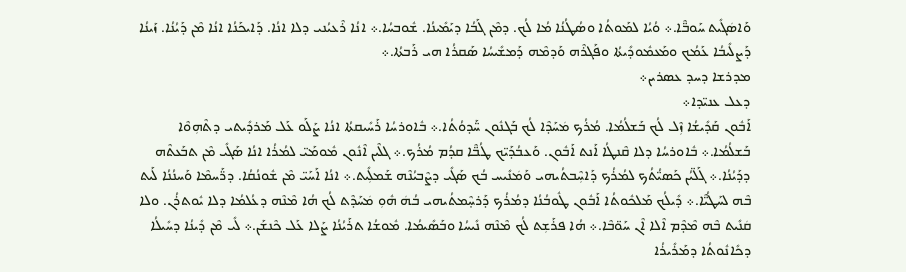ܘܰܐܣܿܓܺܝܬ ܚܰܘܒ̈ܶܐ.܀ ܘܳܝܳܐ ܠܡܰܘܬܳܐ ܘܣܳܛܳܢܳܐ ܡܳܐ ܠܳܟ. ܕܡܶܢ ܓܰܒܳܐ ܕܝܰܡܺܝܢܳܐ. ܫܽܘܒܚܳܐ.܀ ܐܢܳܐ ܪܶܥܝܳܢܝ ܕܠܐ ܐܢܳܐ. ܕܰܐܝܟܰܢܳܐ ܐܢܳܐ ܡܶܢ ܕܰܝܳܢܳܐ. ܙܰܝܢܳܐ ܕܰܨܠܺܝܒܳܐ ܥܰܡܳܟ ܘܡܰܥܡܽܘܕܺܝܬܳܐ ܘܦܰܓܪܶܗ ܘܰܕܡܶܗ ܕܰܡܫܺܝܚܳܐ ܣܰܩܪܳܐ ܗܝ ܪܰܒܬܳܐ.܀
ܡܕܪܫܐ ܕܚܕ ܥܣܪܝܢ܀
ܕܥܠ ܥܢܝ̈ܕܐ܀
ܐܰܒܽܘܢ ܩܰܕܺܝܫܳܐ ܙܼܶܠ ܠܳܟ ܒܰܫܠܳܡܳܐ. ܡܳܪܳܟ ܡܿܚܰܕܶܐ ܠܳܟ ܒܰܓܢܽܘܢ ܚ̈ܰܕܘܳܬܳܐ.܀ ܒܽܐܘܪܚܳܐ ܪܰܚܺܝܩܬܳܐ ܐܢܳܐ ܨܰܠܰܘ ܥܰܠ ܡܰܪܕܺܝܬܝ ܕܬܶܗܼܘܶܐ ܒܰܫܠܳܡܳܐ.܀ ܒܽܐܘܪܚܳܐ ܕܠܐ ܩܶܢܛܳܐ ܐܰܢܬ ܐܰܒܽܘܢ. ܘܰܥܒܳܕܰܝ̈ܟ ܛܳܒ̈ܶܐ ܩܕܳܡ ܡܳܪܳܟ.܀ ܓܠܶܝܢ ܐܶܢܽܘܢ ܡܽܘܡܰܝ̈ ܠܡܳܪܳܐ ܐܢܳܐ ܣܰܓܺܝ ܡܶܢ ܬܒܰܥܬܶܗ ܕܕܰܝܳܢܳܐ.܀ ܓܰܠ̈ܝܳܢ ܟܰܣܝ̈ܳܬܳܟ ܠܡܳܪܳܟ ܕܰܐܚܼܶܒܬܳܝܗܝ ܘܰܡܿܢܺܝܚ ܒܳܟ ܣܰܓܺܝ ܕܨܶܒܝܳܢܶܗ ܫܰܡܠܼܺܝܬ.܀ ܐܢܳܐ ܐܰܚܰܝ̈ ܡܶܢ ܫܽܘܢܳܩܳܐ. ܕܪ̈ܰܚܡܶܐ ܘܰܚܢܳܢܳܐ ܠܰܝܬ ܒܶܗ ܠܚܰܛܳܝ̈ܶܐ.܀ ܕܺܝܠܳܟ ܡܰܠܟܽܘܬܳܐ ܐܰܒܽܘܢ ܛܽܘܒܳܢܳܐ ܕܡܳܪܳܟ ܕܰܪܚ̣ܶܡܬܳܝܗܝ ܒܳܗܿ ܗܽܘܼ ܡܿܚܰܕܶܬ ܠܳܟ ܗܳܐ ܡܶܢܶܗ ܕܥܳܠܡܳܐ ܕܠܐ ܝܽܘܬܪܳܢ. ܘܠܐ ܩܿܢܺܝܬ ܒܶܗ ܡܶܕܶܡ ܐܶܠܐ ܐܶܢ ܚܰܘ̈ܒܶܐ.܀ ܗܳܐ ܦܪܰܫܼܬ ܠܳܟ ܡܶܢܶܗ ܢܺܝܚܳܐ ܘܒܰܣܺܝܡܳܐ. ܡܽܘܫܳܐ ܬܪܰܝܳܢܳܐ ܨܰܠܐ ܥܰܠ ܟܶܢܫܰܢ.܀ ܠܺܝ ܡܶܢ ܕܺܝܢܳܐ ܕܚܺܝܠܳܐ ܕܟܺܐܢܽܘܬܳܐ ܕܡܰܪܺܝܪܳܐ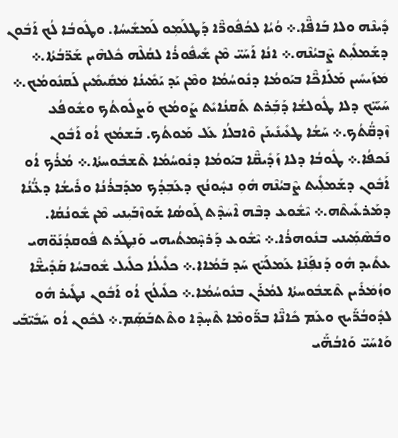ܕܺܝܢܶܗ ܘܠܐ ܒܰܐܦ̈ܶܐ.܀ ܘܳܝܳܐ ܠܟܳܦܽܘܪ̈ܶܐ ܕܰܛܠܰܡܼܘ ܠܰܡܫܺܝܚܳܐ. ܘܛܽܘܒܳܐ ܠܳܟ ܐܰܒܽܘܢ ܕܫܰܡܠܺܝܼܬ ܨܶܒܝܳܢܶܗ.܀ ܐܢܳܐ ܐܰܚܰܝ̈ ܡܶܢ ܫܺܝܦܽܘܪܳܐ ܠܩܳܠܶܗ ܟܽܠܗܶܝܢ ܫܰܪ̈ܒܳܬܳܐ.܀ ܡܿܙܰܝܚܺܝܢ ܡܰܠܰܐܟ̈ܶܐ ܒܝܰܘܡܳܐ ܕܢܽܘܚܳܡܳܐ ܘܡܶܢ ܝܰܕ ܝܰܡܺܝܢܳܐ ܡܿܩܺܝܡܺܝܢ ܠܰܩܢܽܘܡܳܟ.܀ ܚܰܝܰܝ̈ܟ ܕܠܐ ܛܽܘܠܫܳܐ ܕܰܒܼܰܪܬ ܬܰܩܢܳܐܝܺܬ ܨܰܘܡܳܟ ܘܰܨܠܽܘܬܳܟ ܘܫܽܘܦܳܥ ܙܶܕܩ̈ܳܬܳܟ.܀ ܚܰܫܳܐ ܛܥܺܝܢܺܝܢܰܢ ܘܶܐܒܠܳܐ ܥܰܠ ܡܰܘܬܳܟ. ܒܰܫܡܳܟ ܐܳܘ ܐܰܒܽܘܢ ܢܰܟܦܳܐ.܀ ܛܽܘܒܳܐ ܕܠܐ ܙܰܕܺܝܩ̈ܶܐ ܒܝܰܘܡܳܐ ܕܢܽܘܚܳܡܳܐ ܬܶܫܒܽܘܚܬܳܐ.܀ ܡܳܪܳܟ ܐܳܘ ܐܰܒܽܘܢ ܕܫܰܡܠܼܺܝܬ ܨܶܒܝܳܢܶܗ ܗܽܘܼ ܢܚ̣ܽܘܢܳܟ ܕܥܰܒܼܕܳܟ ܡܕܰܒܪܳܢܳܐ ܘܪܺܝܫܳܐ ܕܥ̈ܳܢܳܐ ܕܡܰܪܥܺܝܬܶܗ.܀ ܝܶܫܽܘܥ ܕܒܶܗ ܐܶܚܿܕܶܬ ܓܰܘܣܳܐ ܫܰܘܙܶܒܰܝܼܢܝ ܡܶܢ ܫܽܘܢܳܩܳܐ. ܘܒܰܣܶܡܼܰܝܢܝ ܒܢܽܘܗܪܳܐ.܀ ܝܶܫܽܘܥ ܕܰܪܚ̣ܶܡܬܳܝܗܝ ܘܰܢܼܛܰܪܬ ܦܽܘܩܕܳܢܰܘ̈ܗܝ ܥܬܺܝܕ ܗܽܘ ܕܰܢܦܼܰܢܶܐ ܥܰܡܠܰܝ̈ܟ ܚܰܕ ܒܰܡܳܐܐ.܀ ܟܠܺܝܠܳܐ ܟܠܺܝܠ ܫܽܘܒܚܳܐ ܩܰܕܺܝܫ̈ܶܐ ܘܙܳܡܿܪܺܝܢ ܬܶܫܒܽܘܚܬܳܐ ܠܡܳܪܰܢ ܒܢܽܘܚܳܡܳܐ.܀ ܟܠܺܝܠܳܟ ܐܳܘ ܐܰܒܽܘܢ ܢܛܺܝܪ ܗܽܘ ܠܕܽܘܒܳܪ̈ܰܝܟ ܘܥܰܡ ܟܺܐܢ̈ܶܐ ܒܪ̈ܰܘܡܶܐ ܬܶܚ̣ܕܶܐ ܘܬܶܬܒܰܣܼܰܡ.܀ ܠܟܽܘܢ ܐܳܘ ܚܰܒܺܝ̈ܒܰܝ ܘܰܐܚܰܝ̈ ܘܰܐܒܳܗ̈ܰܝ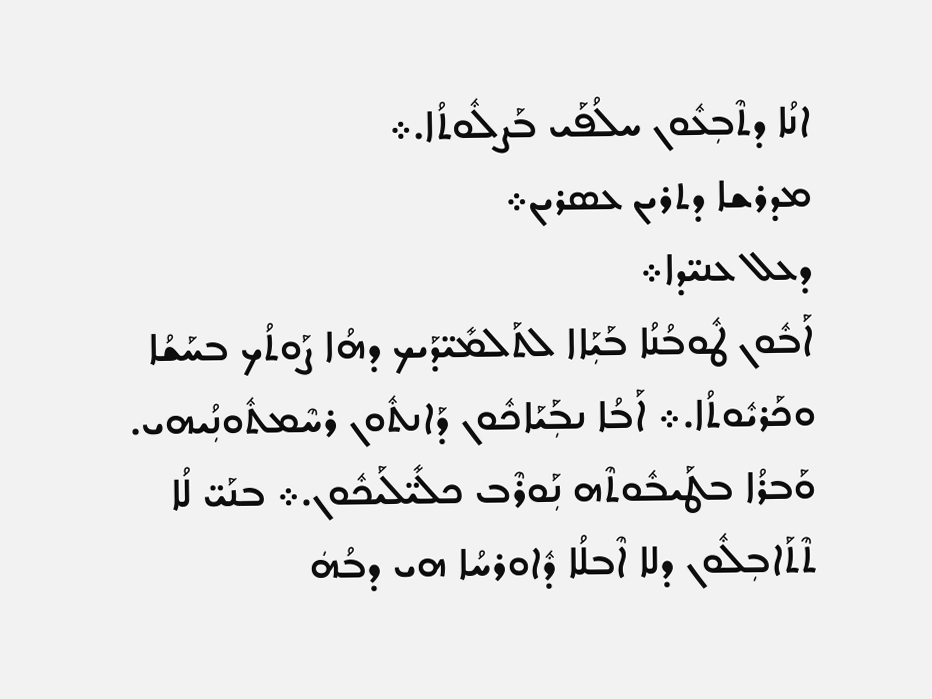ܐܢܳܐ ܕܬܶܒܼܥܽܘܢ ܚܠܳܦܰܝ ܒܰܨܠܽܘܬܳܐ.܀
ܡܕܪܫܐ ܕܬܪܝܢ ܥܣܪܝܢ܀
ܕܥܠ ܥܢܝ̈ܕܐ܀
ܐܰܒܽܘܢ ܛܽܘܒܳܢܳܐ ܒܰܝܼܰܐܐ ܠܬܰܠܡܺܝ̈ܕܰܝܟ ܕܗܳܐ ܨܰܘܬܳܟ ܒܚܰܫܳܐ ܘܟܰܪܝܽܘܬܳܐ.܀ ܐܰܒܳܐ ܢܒܼܰܝܰܐܟܽܘܢ ܕܰܐܢܬܽܘܢ ܪܚܶܡܬܽܘܢܼܳܝܗܝ. ܘܰܒܪܳܐ ܒܛܰܝܒܽܘܬܶܗ ܢܼܰܘܪܶܒ ܟܠܺܝ̈ܠܰܝܟܽܘܢ.܀ ܒܢܰܝ̈ ܠܳܐ ܬܶܬܰܐܒܼܠܽܘܢ ܕܠܐ ܐܶܒܠܳܐ ܕܽܐܘܪܚܳܐ ܗܝ ܕܒܳܗܿ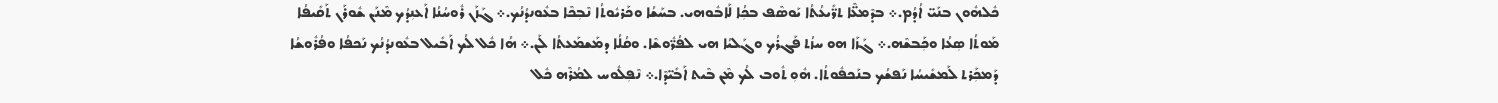ܟܽܠܗܽܘܢ ܒܢܰܝ̈ ܐܳܕܳܡ.܀ ܒܕܶܡܥ̈ܶܐ ܬܪ̈ܺܝܥܳܬܳܐ ܝܰܘܣܶܦ ܒܟܼܳܐ ܠܰܐܒܽܘܗܝ. ܒܚܰܫܳܐ ܘܟܰܪܝܽܘܬܳܐ ܢܶܒܼܟܶܐ ܒܥܽܘܢܕܳܢܳܟ.܀ ܓܰܙܰܢ ܪܽܘܚܳܢܳܐ ܐܰܥܢܼܕܳܟ ܡܶܢܰܢ ܫܽܘܪܰܢ ܬܰܩܺܝܦܳܐ ܡܰܘܬܳܐ ܣܼܥܳܐ ܘܟܼܰܒܫܶܗ.܀ ܓܰܙܰܐ ܗܘ ܚܙܳܬ ܦܰܓܪܳܟ ܘܓܰܠܝܳܐ ܗܝ ܠܦܳܪ̈ܽܘܫܶܐ. ܘܩܳܠܳܐ ܕܡܰܫܡܰܥܬܳܐ ܠܰܢ.܀ ܗܳܐ ܟܽܠ ܠܳܟ ܐܰܒܺܝܠ ܒܥܽܘܢܕܳܢܳܟ ܢܰܟܦܳܐ ܘܦܳܪܽܘܫܳܐ ܕܰܡܟܼܰܪܬ ܠܰܡܫܺܝܚܳܐ ܢܰܦܫܳܟ ܒܢܰܟܦܽܘܬܳܐ. ܗܽܘܼ ܬܽܘܒ ܠܳܟ ܡܶܢ ܒܶܝܬ ܐܰܒܺܝ̈ܕܶܐ.܀ ܢܶܦܼܠܽܘܚ ܠܡܳܪܶܗ ܟܽܠ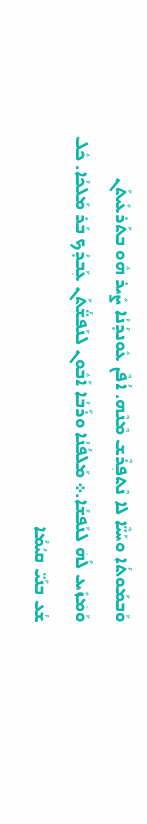ܘܰܒܡܰܘܬܳܐ ܘܚܰܝ̈ܶܐ ܠܐ ܢܶܬܦܼܪܶܫ ܡܶܢܶܗ. ܐܳܦܶܢ ܥܽܘܢܕܳܢܳܐ ܨܺܝܪ ܗܽܘ ܒܬܰܪܥܺܝܬܰܢ ܘܰܡܿܙܺܝܥ ܠܳܗܿ ܠܢܰܦܫܳܐ.܀ ܡܰܠܦܳܢܳܐ ܘܪܰܒܳܐ ܐܰܒܽܘܢ ܠܢܰܦܫ̈ܳܬܰܢ ܥܼܰܒܕܳܟ ܒܰܪ ܡܰܠܟܳܐ. ܟܽܠ ܫܳܥ ܒܢܰܝ̈ ܩܝܳܡܳܐ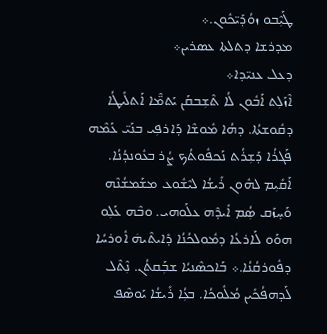ܛܰܝܼܶܒܘ ܙܘܳܕܰܝ̈ܟܽܘܢ.܀
ܡܕܪܫܐ ܕܬܠܬܐ ܥܣܪܝܢ܀
ܕܥܠ ܥܢܝ̈ܕܐ܀
ܐܶܙܰܠܼܬ ܐܰܒܽܘܢ ܠܳܐ ܬܶܫܼܒܩܰܢ ܝܰܬܡ̈ܶܐ ܐܰܬܠܺܝܛܳܐ ܕܩܽܘܫܬܳܐ. ܕܗܳܐ ܡܽܘܫܶܐ ܕܰܐܪܦܼܝ ܒܢܰܝ̈ ܥܰܡܶܗ ܦܰܓܪܳܐ ܕܰܫܼܪܳܬ ܢܰܟܦܽܘܬܳܟ ܨܳܪ ܒܥܽܘܢܕܳܢܳܐ. ܐܰܩܺܝܼܡ ܠܗܽܘܢ ܪܺܝܫܳܐ ܠܝܶܫܽܘܥ ܡܫܰܡܫܳܢܶܗ ܘܰܚ̣ܙܰܩ ܣܼܳܡ ܐܺܝܕܶܗ ܥܠܰܘܗܝ. ܘܒܶܗ ܥܰܠܼܘ ܗܘܰܘ ܠܰܐܪܥܳܐ ܕܡܽܘܠܟܳܢܳܐ ܕܺܐܝܬܶܝܗܿ ܐܽܘܪܚܳܐ ܕܦܽܘܪܩܳܢܳܐ.܀ ܒܰܐܟܣܶܢܝܳܐ ܫܒܼܰܩܬܳܢ. ܢܼܶܬܶܠ ܠܰܕܗܦܳܟܺܝܢ ܡܳܠܽܘܟܳܐ. ܒܥܼܳܐ ܪܺܝܫܳܐ ܝܰܘܣܶܦ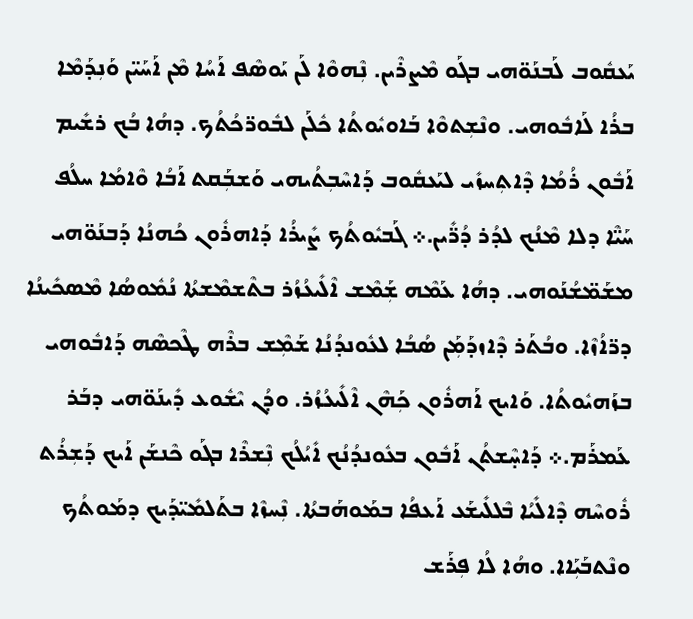ܝܰܥܩܽܘܒ ܠܰܒܢܰܘ̈ܗܝ ܒܓܰܘ ܡܶܨܪܶܝܢ. ܢܼܶܗܘܶܐ ܠܰܢ ܝܰܘܣܶܦ ܐܰܚܳܐ ܡܶܢ ܐܰܚܰܝ̈ܢ ܘܰܢܼܕܰܡܶܐ ܒܪܳܐ ܠܰܐܒܽܘܗܝ. ܘܢܶܫܼܬܘܶܐ ܒܰܐܘܝܽܘܬܳܐ ܟܽܠܰܢ ܠܒܽܘܪ̈ܟܳܬܳܟ. ܕܗܳܐ ܒܳܟ ܪܫܺܝܡ ܐܰܒܽܘܢ ܪܳܡܳܐ ܕܶܐܬܼܚܙܺܝ ܠܝܰܥܩܽܘܒ ܕܰܐܚܶܒܼܬܳܝܗܝ ܘܰܫܒܼܰܩܬ ܐܰܒܳܐ ܘܶܐܡܳܐ ܚܠܳܦ ܚܰܝ̈ܶܐ ܕܠܐ ܡܶܢܳܟ ܠܕܳܪ ܕܳܪ̈ܺܝܢ.܀ ܓܰܒܝܽܘܬܳܟ ܨܺܝܪܳܐ ܕܰܐܗܪܽܘܢ ܟܳܗܢܳܐ ܕܰܒܢܰܘ̈ܗܝ ܡܫܰܡ̈ܫܳܢܰܘܗܝ. ܕܗܳܐ ܥܰܡܶܗ ܫܼܰܡܶܫ ܐܶܠܺܝܥܳܙܳܪ ܒܬܶܫܡܶܫܬܳܐ ܢܳܡܽܘܣܳܐ ܡܶܣܟܺܝܢܳܐ ܕܪ̈ܐܳܙܶܐ. ܘܒܳܬܰܪ ܕܶܐܙܕܰܡܼܰܢ ܣܳܒܳܐ ܠܥܽܘܢܕܳܢܳܐ ܫܰܡܼܶܫ ܒܪܶܗ ܛܶܟܣܶܗ ܕܰܐܒܽܘܗܝ ܒܙܰܗܝܽܘܬܳܐ. ܘܰܐܝܟ ܐܰܗܪܽܘܢ ܟܼܰܗܶܢ ܐܶܠܺܝܥܳܙܳܪ. ܘܕܳܢ ܝܶܫܽܘܥ ܕܺܝܢܰܘ̈ܗܝ ܕܒܰܪ ܥܰܡܪܰܡ.܀ ܕܰܐܚ̣ܶܫܬܳܢ ܐܰܒܽܘܢ ܒܥܽܘܢܕܳܢܳܟ ܐܺܝܳܠܳܟ ܢܼܶܫܪܶܐ ܒܓܰܘ ܟܶܢܫܰܢ ܐܰܝܟ ܕܰܫܼܪܳܬ ܪܽܘܚܶܗ ܕܶܐܠܺܝܳܐ ܒܶܠܠܺܝܫܰܥ ܐܰܥܦܳܐ ܒܡܰܘܗܰܒܬܳܐ. ܢܼܶܚܙܶܐ ܒܬܰܠܡܺܝ̈ܕܰܝܟ ܕܡܰܘܬܳܟ ܘܢܶܬܒܰܝܼܰܐܐ. ܘܗܳܐ ܠܳܐ ܦܼܪܰܫ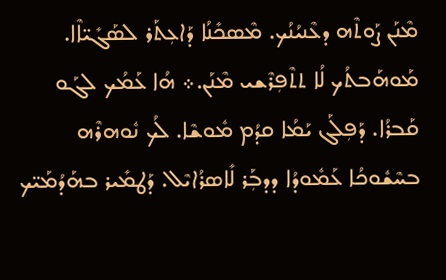ܡܶܢܰܢ ܨܰܘܬܶܗ ܕܥܶܢܝܳܢܳܟ. ܡܶܣܟܺܢܳܐ ܕܰܐܥܼܬܰܪ ܠܣܰܓܺܝ̈ܐܶܐ. ܡܰܘܗܰܒܬܳܟ ܠܳܐ ܬܬܶܦܼܪܶܫܝ ܡܶܢܰܢ.܀ ܗܳܐ ܥܰܡܳܟ ܠܓܰܘ ܩܰܒܪܳܐ. ܕܰܦܼܠܰܓ ܝܰܡܳܐ ܩܕܳܡ ܡܽܘܫܶܐ. ܠܳܟ ܢܽܘܗܪܶܗ ܒܚܶܫܽܘܟܳܐ ܥܰܡܽܘܕܳܐ ܕܕܒܼܰܪ ܠܺܐܣܪܳܐܝܶܠ. ܕܰܛܡܺܝܪ ܒܗܰܕܳܡܰܝ̈ܟ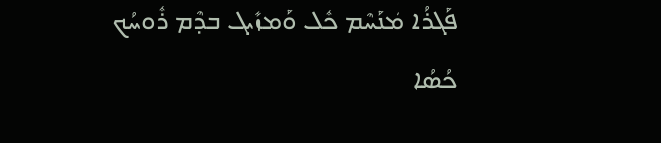ܦܰܓܪܳܐ ܡܿܢܰܚܶܡ ܟܽܠ ܘܰܡܙܺܝܓ ܒܕܶܡ ܪܽܘܚܳܟ ܟܳܣܳܐ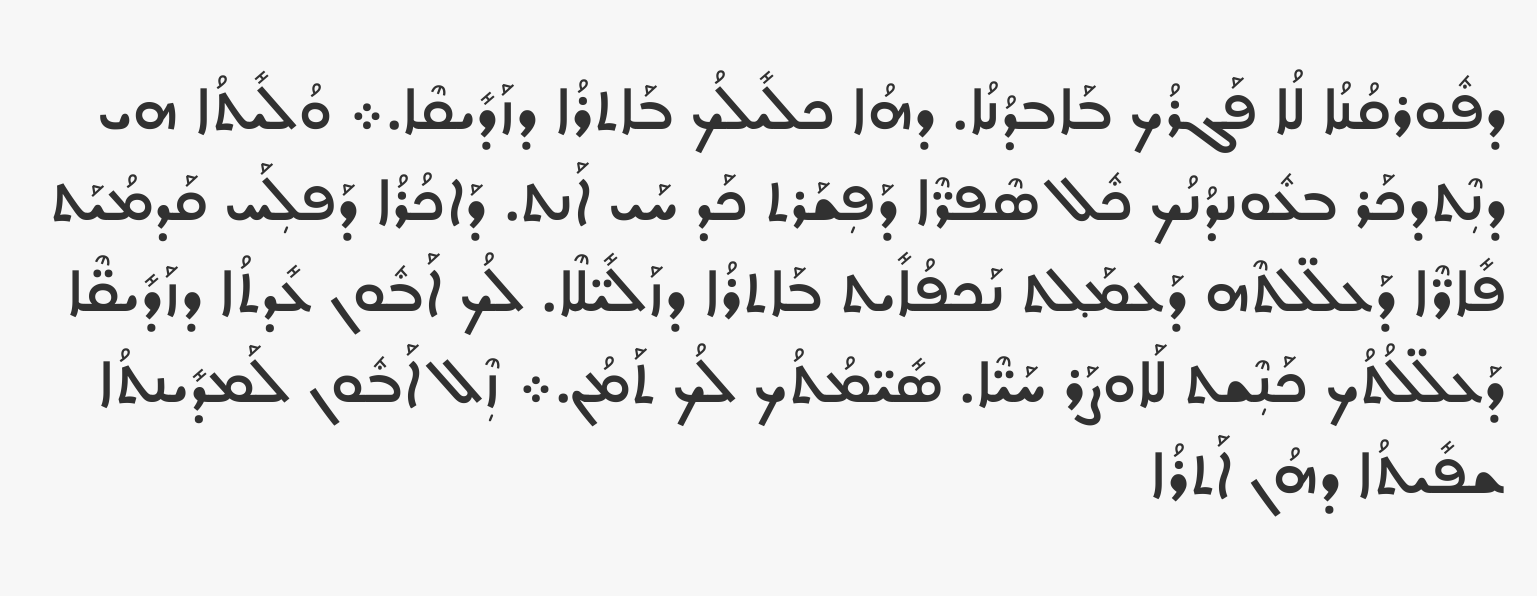ܕܦܽܘܪܩܳܢܳܐ ܠܳܐ ܦܰܓܪܳܟ ܒܰܐܒܕܳܢܳܐ. ܕܗܳܐ ܟܠܺܝܠܳܟ ܒܰܐܬܪܳܐ ܕܙܰܕܺܝܩܶܐ.܀ ܘܳܠܺܝܬܳܐ ܗܝ ܕܢܼܶܬܕܟܰܪ ܒܥܽܘܢܕܳܢܳܟ ܟܽܠ ܣܶܦܪ̈ܶܐ ܕܰܦܼܫܰܪܬ ܟܰܕ ܚܰܝ ܐܰܢܬ. ܕܰܐܟܳܪܳܐ ܕܰܦܠܼܰܚ ܩܰܕܡܳܝܰܬ ܦܺܐܪ̈ܶܐ ܕܰܥܠ̈ܠܬܶܗ ܕܰܥܡ݂ܰܠܬ ܢܰܟܦܳܐܺܝܬ ܒܰܐܬܪܳܐ ܕܙܰܠܺܝ̈ܠܶܐ. ܠܳܟ ܐܰܒܽܘܢ ܥܺܕܬܳܐ ܕܙܰܕܺܝܩ̈ܶܐ ܕܰܥܠ̈ܠܳܬܳܟ ܟܰܢܼܶܫܬ ܠܰܐܘܨܰܪ ܚܰܝ̈ܶܐ. ܣܺܝ̈ܡܳܬܳܟ ܠܳܟ ܬܰܡܳܢ.܀ ܙܼܶܠ ܐܰܒܽܘܢ ܠܰܡܕܺܝܢܬܳܐ ܫܦܺܝܬܳܐ ܕܗܳܢ ܐܰܬܪܳܐ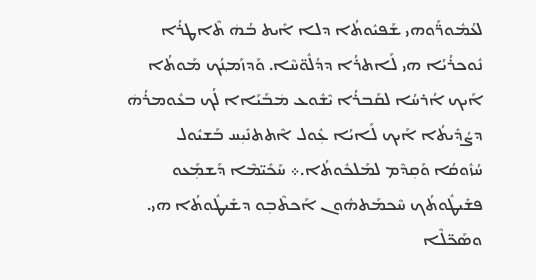ܠܥܳܡܽܘܪ̈ܰܘܗܝ ܫܰܦܝܽܘܬܳܐ ܕܠܐ ܐܺܝܬ ܒܳܗܿ ܬܶܐܛܪܳܐ ܢܽܘܟܪܳܝܳܐ ܗܝ ܠܰܐܬܪܳܐ ܕܕܳܠܽܘ̈ܚܶܐ. ܘܰܕܙܰܡ݂ܢܳܟ ܡܰܘܬܳܐ ܐܰܝܟ ܐܳܪܚܳܐ ܠܩܰܒܪܳܐ ܝܶܫܽܘܥ ܡܿܒܰܝܰܐܐ ܠܳܟ ܒܥܽܘܡܪܳܗܿ ܕܨܳܕܺܝܬܳܐ ܐܰܝܟ ܠܰܐܝܳܐ ܥܼܽܘܠ ܐܶܬܬܢܺܝܼܚ ܒܰܫܝܽܘܠ ܚܳܙܽܘܩܳܐ ܘܰܩܼܕܶܡ ܠܡܰܠܟܽܘܬܳܐ.܀ ܚܰܟܺܝ̈ܡܶܐ ܕܰܫܡܼܰܥܘ ܦܫܺܝܛܽܘܬܳܟ ܚܶܟܡܰܬܗܽܘܢ ܐܰܟܬܶܒܼܘ ܕܫܺܝܛܽܘܬܳܐ ܗܝ. ܘܣܰܟ̈ܠܶܐ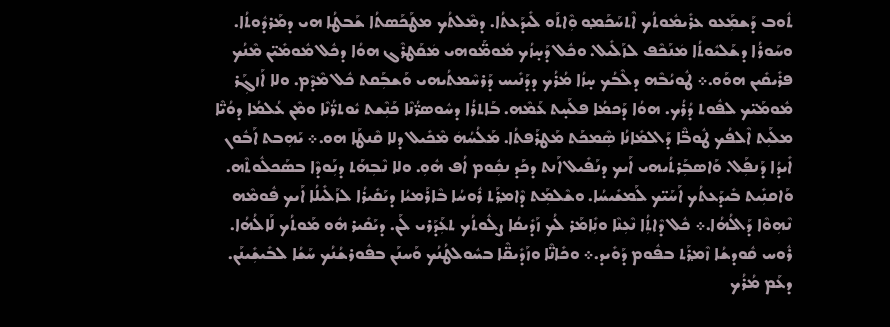ܬܽܘܒ ܕܰܫܡܼܰܥܘ ܥܪܺܝܡܽܘܬܳܟ ܐܶܬܚܰܟܰܡ݂ܘ ܘܼܶܐܬܰܘ ܠܺܝܕܰܥܬܳܐ. ܕܡܶܠܬܳܟ ܡܛܰܟܰܣܬܳܐ ܫܰܒܛܳܐ ܗܝ ܕܡܰܪܕܽܘܬܳܐ. ܘܚܰܘܪܳܐ ܕܫܰܠܝܽܘܬܳܐ ܡܿܢܰܟܶܦ ܠܙܰܠܺܝܠ. ܘܟܽܠ ܕܰܚ̣ܙܳܟ ܡܽܘܡ̈ܰܘܗܝ ܡܿܩܰܛܪܶܓ ܗܘܳܐ ܕܟܽܠ ܡܽܘܡܺܝ̈ܢ ܡܶܢܳܟ ܦܪܺܝܩܺܝܢ ܗܘܰܘ.܀ ܛܽܘܝܳܒܶܗ ܕܠܶܒܳܟ ܚ̣ܙܳܐ ܡܳܪܳܟ ܕܕܰܢܺܝܚ ܕܰܪܚܶܡܬܳܝܗܝ ܘܰܫܒܼܰܩܬ ܟܽܠ ܡܶܕܶܡ. ܘܠܐ ܐܰܙܓܼܰܪ ܡܽܘܡܰܝ̈ܟ ܠܦܽܘܬ ܕܳܪܳܟ. ܗܘܳܐ ܕܰܟܡܳܐ ܦܠܰܚ̣ܬ ܥܰܡܶܗ. ܒܰܐܬܪܳܐ ܕܚܽܘܣܪ̈ܳܢܶܐ ܟܰܢܼܶܫܬ ܝܽܘܬܪ̈ܳܢܶܐ ܘܡܶܢ ܥܳܠܡܳܐ ܕܘܳܝ̈ܶܐ ܡܠܰܝܼܬ ܐܶܠܦܳܟ ܛܽܘܒ̈ܶܐ ܕܰܐܠܡܺܐܢܳܐ ܣܼܶܡܟܰܬ ܡܰܛܪܰܦܬܳܐ. ܡܰܠܳܚܳܗܿ ܡܶܟܺܝܠ ܕܠܐ ܩܶܢܛܰܐ ܗܘ.܀ ܝܰܗܼܒܬ ܐܰܒܽܘܢ ܐܺܝܕܳܐ ܕܰܢܦܼܰܠ. ܘܰܐܣܒܼܰܪܬܳܝܗܝ ܐܰܝܟ ܕܢܰܦܺܝܠ ܐܰܢܬ ܕܟܰܕ ܢܩܼܽܘܡ ܐܳܦ ܗܽܘܼ. ܘܠܐ ܢܶܒܼܗܰܬ ܕܢܼܰܘܕܶܐ ܒܣܰܟܠܽܘܬܶܗ. ܘܰܐܩܢܼܺܝܬ ܒܺܝܕܰܥܬܳܟ ܐܰܚܰܝ̈ܟ ܠܰܡܫܺܝܚܳܐ. ܘܫܶܠܡܼܰܬ ܕܶܐܡ݂ܪܰܬ ܪܽܘܚܳܐ ܒܶܐܪܰܡܝܳܐ ܕܝܰܩܺܝܪܳܐ ܠܙܰܠܺܝܠܳܐ ܐܰܝܟ ܦܽܘܡܶܗ ܢܶܗܼܘܶܐ ܕܰܐܠܳܗܳܐ.܀ ܟܽܠ ܕܶܐܬܼܳܐ ܢܶܥܼܢܶܐ ܘܢܼܺܐܡܰܪ ܠܳܟ ܙܰܕܺܝܩܳܐ ܨܠܽܘܬܳܟ ܬܥܼܰܕܰܪܝ ܠܰܢ. ܕܝܰܩܺܝܪ ܗܽܘ ܡܰܘܬܳܟ ܠܰܐܠܳܗܳܐ. ܪܽܘܚ ܩܽܘܕܫܳܐ ܙܶܡ݂ܪܰܬ ܒܦܽܘܡ ܕܰܘܺܝܕ.܀ ܘܟܺܐܢ̈ܶܐ ܘܙܰܕܺܝܩ̈ܶܐ ܒܚܽܘܠܛܳܢܳܟ ܘܰܚܢܰܢ ܒܦܽܘܪܫܳܢܳܟ ܚܰܫܳܐ ܠܒܺܝܫܼܺܝܢܰܢ. ܕܥܰܡ ܡܳܪܳܟ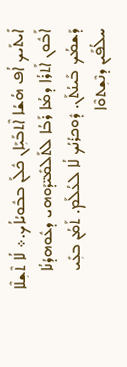ܐܺܝܬܰܝܟ ܐܳܦ ܗܳܫܳܐ ܐܶܬܒܰܝܼܰܐܢ ܟܽܠܰܢ ܒܒܽܘܝܳܐܳܟ.܀ ܠܳܐ ܬܶܫܼܠܶܐ ܐܰܒܽܘܢ ܐܰܬܪܳܐ ܕܡܳܐ ܪܰܒܳܐ ܠܬܰܠܡܺܝ̈ܕܰܘܗܝ ܕܥܽܘܗܕܳܢܳܐ ܕܰܫܡܳܟ ܒܰܝܢܳܬܰܢ. ܕܽܘܟܪܳܢܳܟ ܠܳܐ ܠܥܳܠܰܡ. ܬܰܡܳܢ ܒܥܼܺܝ ܚܠܳܦܰܝܢ ܕܢܶܫܼܬܘܶܐ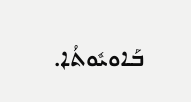ܒܰܐܘܝܽܘܬܳܐ.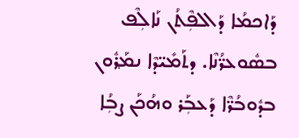ܕܰܐܟܡܳܐ ܕܰܐܠܦܼܶܬܳܢ ܢܰܐܠܼܶܦ ܒܣܽܘܥܪ̈ܳܢܶܐ. ܕܬܰܡܺܝ̈ܕܶܐ ܢܡ݂ܰܪܽܘܢ ܒܕܽܘܒܳܪ̈ܶܐ ܕܰܥܒܼܰܪ ܘܗܳܟܰܢ ܨܒܼܳܐ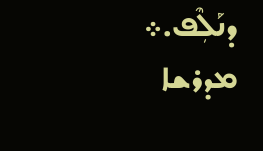ܕܢܰܠܼܶܦ.܀
ܡܕܪܫܐ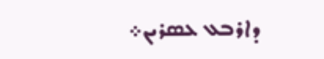ܕܐܪܒܥ ܥܣܪܝܢ܀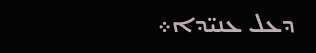ܕܥܠ ܥܢܝ̈ܕܐ܀